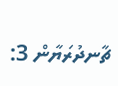ޗާނދުރަޔާން 3: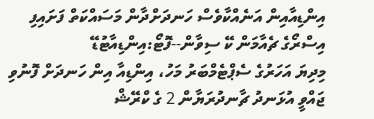އިންޑިއާއިން އަނެއްކާވެސް ހަނދަށްދާން މަސައްކަތް ފަށައިފި
އިސްރޯގެ ޗެއާމަން ކޭ ސިވާން--ފޮޓޯ:އިންޑިއާޓުޑޭ
މިދިޔަ އަހަރުގެ ސެޕްޓެމްބަރު މަހު، އިންޑިއާ އިން ހަނދަށް ފޮނުވި ޖައްވީ އުޅަނދު ޗާނދުރަޔާން 2 ގެ ކްރޭޝް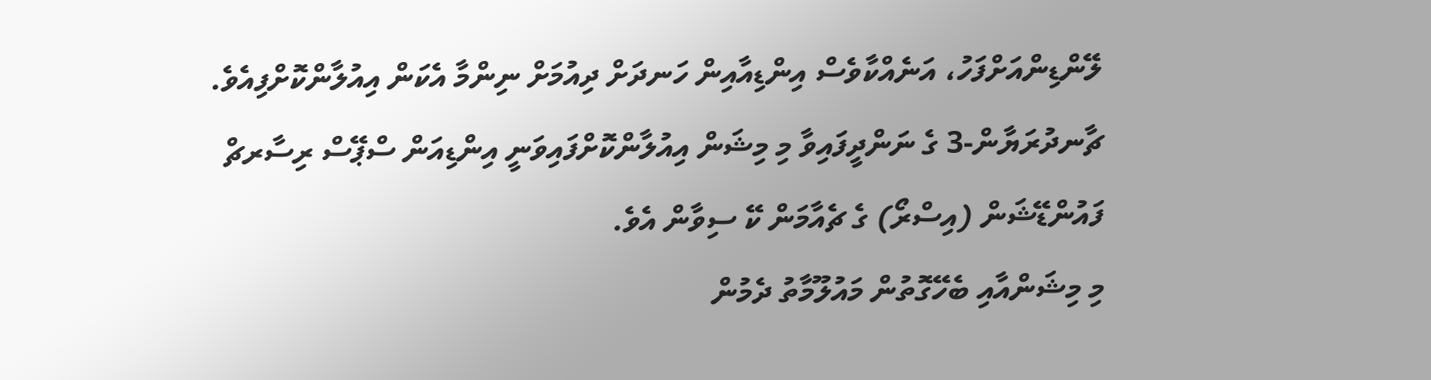ލޭންޑިންއަށްފަހު، އަނެއްކާވެސް އިންޑިއާއިން ހަނދަށް ދިއުމަށް ނިންމާ އެކަން އިއުލާންކޮށްފިއެވެ. ޗާނދުރަޔާން-3 ގެ ނަންދީފައިވާ މި މިޝަން އިއުލާންކޮށްފައިވަނީ އިންޑިއަން ސްޕޭސް ރިސާރޗް ފައުންޑޭޝަން (އިސްރޯ) ގެ ޗެއާމަން ކޭ ސިވާން އެވެ.
މި މިޝަންއާއި ބެހޭގޮތުން މައުލޫމާތު ދެމުން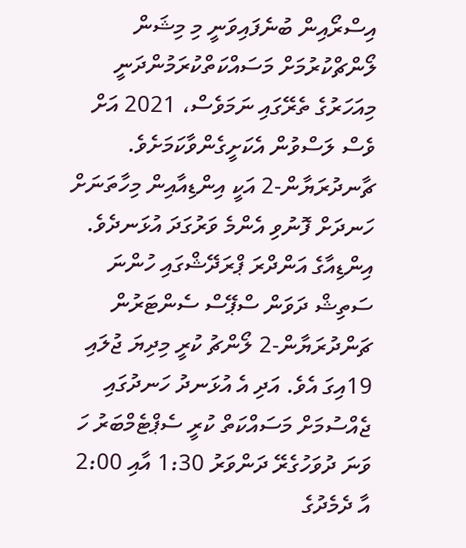އިސްރޯއިން ބުނެފައިވަނީ މި މިޝަން ލޯންޗްކުރުމަށް މަސައްކަތްކުރަމުންދަނީ މިއަހަރުގެ ތެރޭގައި ނަމަވެސް، 2021 އަށް ވެސް ލަސްވުން އެކަށީގެންވާކަމަށެވެ.
ޗާނދުރަޔާން-2 އަކީ އިންޑިއާއިން މިހާތަނަށް ހަނދަށް ފޮނުވި އެންމެ ވަރުގަދަ އުޅަނދެވެ. އިންޑިއާގެ އަންދްރަ ޕްރަދޭޝްގައި ހުންނަ ސަތިޝް ދަވަން ސްޕޭސް ސެންޓަރުން ޗަންދުރަޔާން-2 ލޯންޗު ކުރީ މިދިޔަ ޖުލައި 19އިގަ އެވެ. އަދި އެ އުޅަނދު ހަނދުގައި ޖެއްސުމަށް މަސައްކަތް ކުރީ ސެޕްޓެމްބަރު ހަ ވަނަ ދުވަހުގެރޭ ދަންވަރު 1:30 އާއި 2:00 އާ ދެމެދުގެ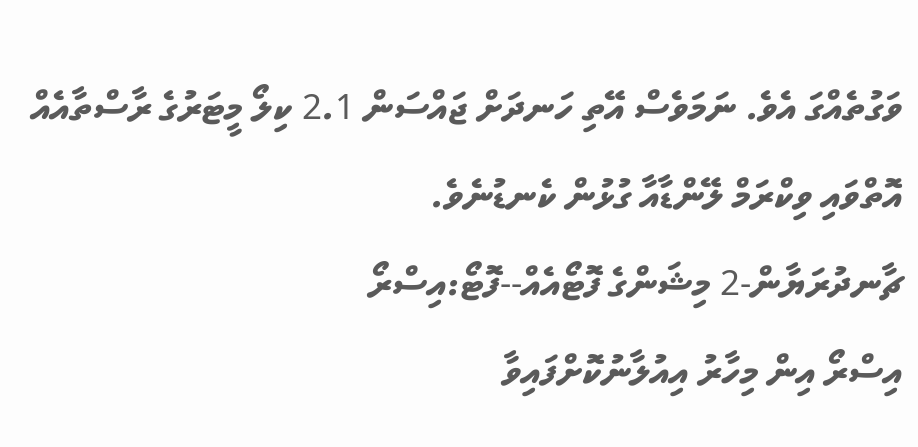ވަގުތެއްގަ އެވެ. ނަމަވެސް އޭތި ހަނދަށް ޖައްސަން 2.1 ކިލޯ މީޓަރުގެ ރާސްތާއެއް އޮތްވައި ވިކްރަމް ލޭންޑާއާ ގުޅުން ކެނޑުނެވެ.
ޗާނދުރަޔާން-2 މިޝަންގެ ފޮޓޯއެއް--ފޮޓޯ:އިސްރޯ
އިސްރޯ އިން މިހާރު އިއުލާނުކޮށްފައިވާ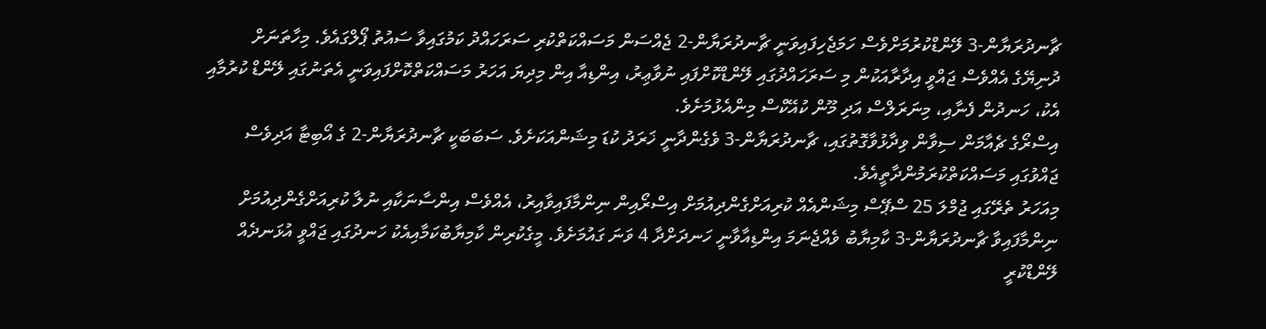ޗާނދުރަޔާން-3 ލޭންޑްކުރުމަށްވެސް ހަމަޖެހިފައިވަނީ ޗާނދުރަޔާން-2 ޖެއްސަން މަސައްކަތްކުރި ސަރަހައްދު ކަމުގައިވާ ސައުތު ޕޯލްގައެވެ. މިހާތަނަށް ދުނިޔޭގެ އެއްވެސް ޖައްވީ އިދާރާއަކުން މި ސަރަހައްދުގައި ލޭންޑްކޮށްފައި ނުވާޢިރު، އިންޑިއާ އިން މިދިޔަ އަހަރު މަސައްކަތްކޮށްފައިވަނީ އެތަނުގައި ލޭންޑް ކުރުމާއި އެކު، ހަނދުން ފެނާއި، މިނަރަލްސް އަދި މޫން ކުއޭކްސް މިންއެޅުމަށެވެ.
އިސްރޯގެ ޗެއާމަން ސިވާން ވިދާޅުވާގޮތުގައި، ޗާނދުރަޔާން-3 ވެގެންދާނީ ޚަރަދު ކުޑަ މިޝަންއަކަށެވެ. ސަބަބަކީ ޗާނދުރަޔާން-2 ގެ އޯބިޓާ އަދިވެސް ޖައްވުގައި މަސައްކަތްކުރަމުންދާތީއެވެ.
މިއަހަރު ތެރޭގައި ޖުމްލަ 25 ސްޕޭސް މިޝަންއެއް ކުރިއަށްގެންދިއުމަށް އިސްރޯއިން ނިންމާފައިވާއިރު، އެއްވެސް އިންސާނަކާއި ނުލާ ކުރިއަށްގެންދިއުމަށް ނިންމާފައިވާ ޗާނދުރަޔާން-3 ކާމިޔާބު ވެއްޖެނަމަ އިންޑިއާވާނީ ހަނދަށްދާ 4 ވަނަ ގައުމަށެވެ. މީގެކުރިން ކާމިޔާބުކަމާއިއެކު ހަނދުގައި ޖައްވީ އުޅަނދެއް ލޭންޑްކުރީ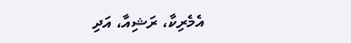އެމެރިކާ، ރަޝިއާ، އަދި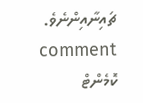ޗައިނާއިންނެވެ.
comment ކޮމެންޓް